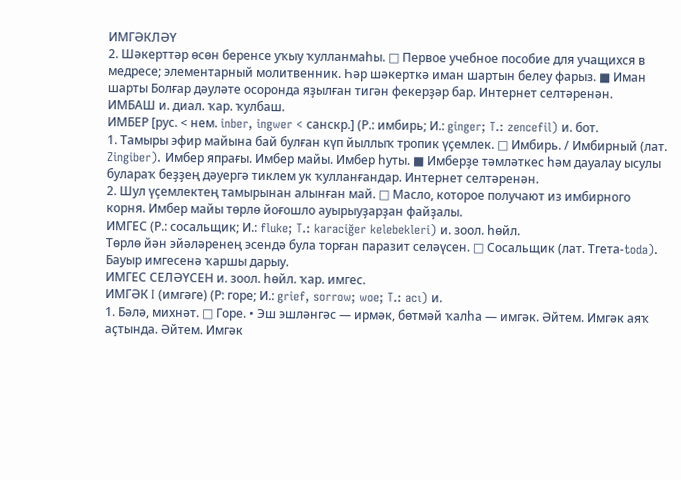ИМГӘКЛӘҮ
2. Шәкерттәр өсөн беренсе уҡыу ҡулланмаһы. □ Первое учебное пособие для учащихся в медресе; элементарный молитвенник. Һәр шәкерткә иман шартын белеу фарыз. ■ Иман шарты Болғар дәуләте осоронда яҙылған тигән фекерҙәр бар. Интернет селтәренән.
ИМБАШ и. диал. ҡар. ҡулбаш.
ИМБЕР [рус. < нем. inber, ingwer < санскр.] (Р.: имбирь; И.: ginger; T.: zencefil) и. бот.
1. Тамыры эфир майына бай булған күп йыллыҡ тропик үҫемлек. □ Имбирь. / Имбирный (лат. Zingiber). Имбер япрағы. Имбер майы. Имбер һуты. ■ Имберҙе тәмләткес һәм дауалау ысулы булараҡ беҙҙең дәуергә тиклем ук ҡулланғандар. Интернет селтәренән.
2. Шул үҫемлектең тамырынан алынған май. □ Масло, которое получают из имбирного корня. Имбер майы төрлө йоғошло ауырыуҙарҙан файҙалы.
ИМГЕС (Р.: сосальщик; И.: fluke; T.: karaciğer kelebekleri) и. зоол. һөйл.
Төрлө йән эйәләренең эсендә була торған паразит селәүсен. □ Сосальщик (лат. Тгета-toda). Бауыр имгесенә ҡаршы дарыу.
ИМГЕС СЕЛӘҮСЕН и. зоол. һөйл. ҡар. имгес.
ИМГӘК I (имгәге) (Р: горе; И.: grief, sorrow; woe; T.: acı) и.
1. Бәлә, михнәт. □ Горе. • Эш эшләнгәс — ирмәк, бөтмәй ҡалһа — имгәк. Әйтем. Имгәк аяҡ аҫтында. Әйтем. Имгәк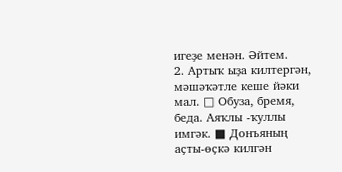игеҙе менән. Әйтем.
2. Артыҡ ыҙа килтергән, мәшәҡәтле кеше йәки мал. □ Обуза, бремя, беда. Аяҡлы -ҡуллы имгәк. ■ Донъяның аҫты-өҫкә килгән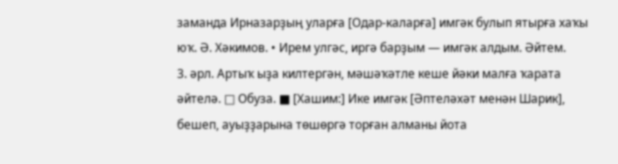заманда Ирназарҙың уларға [Одар-каларға] имгәк булып ятырға хаҡы юҡ. Ә. Хәкимов. • Ирем улгәс, иргә барҙым — имгәк алдым. Әйтем.
3. әрл. Артыҡ ыҙа килтергән, мәшәҡәтле кеше йәки малға ҡарата әйтелә. □ Обуза. ■ [Хашим:] Ике имгәк [Әптеләхәт менән Шарик], бешеп, ауыҙҙарына төшөргә торған алманы йота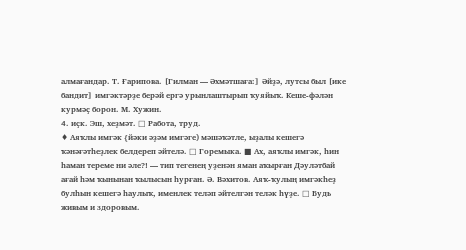алмағандар. Т. Ғарипова. [Гилман — Әхмәтшаға:] Әйҙә, лутсы был [ике
бандит] имгәктәрҙе берәй ергә урынлаштырып ҡуяйыҡ. Кеше-фәлән курмәҫ борон. М. Хужин.
4. иҫк. Эш, хеҙмәт. □ Работа, труд.
♦ Аяҡлы имгәк {йәки әҙәм имгәге) мәшәҡәтле, ыҙалы кешегә ҡәнәғәтһеҙлек белдереп әйтелә. □ Горемыка. ■ Ах, аяҡлы имгәк, һин һаман тереме ни әле?! — тип тегенең уҙенән яман аҡырған Дәуләтбай ағай һәм ҡынынан ҡылысын һурған. Ә. Вәхитов. Аяҡ-ҡулың имгәкһеҙ булһын кешегә һаулыҡ, именлек теләп әйтелгән теләк һүҙе. □ Будь живым и здоровым.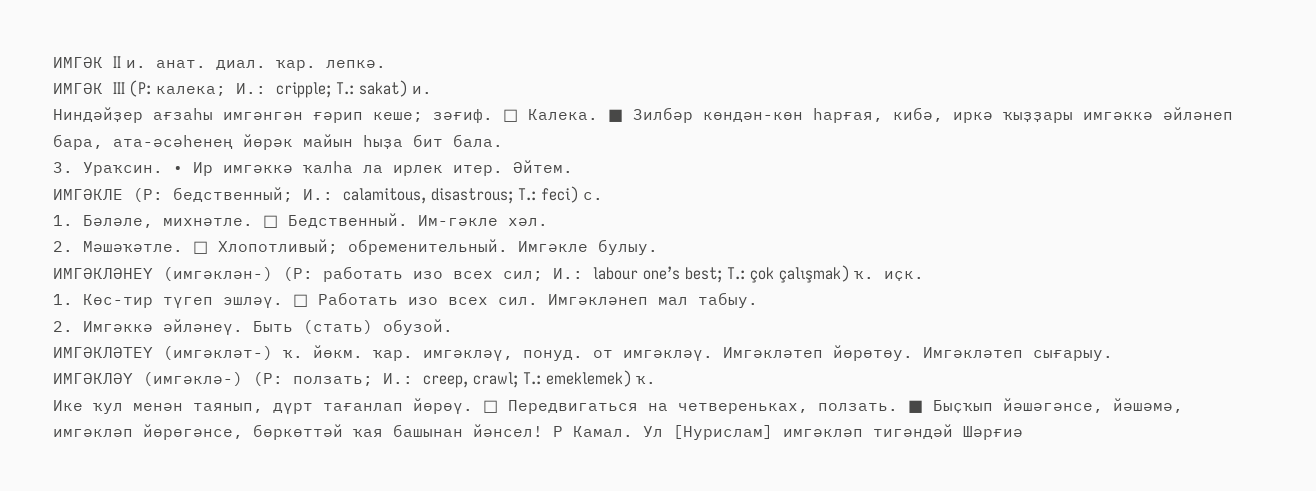ИМГӘК II и. анат. диал. ҡар. лепкә.
ИМГӘК III (P: калека; И.: cripple; T.: sakat) и.
Ниндәйҙер ағзаһы имгәнгән ғәрип кеше; зәғиф. □ Калека. ■ Зилбәр көндән-көн һарғая, кибә, иркә ҡыҙҙары имгәккә әйләнеп бара, ата-әсәһенең йөрәк майын һыҙа бит бала.
3. Ураҡсин. • Ир имгәккә ҡалһа ла ирлек итер. Әйтем.
ИМГӘКЛЕ (Р: бедственный; И.: calamitous, disastrous; T.: feci) с.
1. Бәләле, михнәтле. □ Бедственный. Им-гәкле хәл.
2. Мәшәҡәтле. □ Хлопотливый; обременительный. Имгәкле булыу.
ИМГӘКЛӘНЕҮ (имгәклән-) (Р: работать изо всех сил; И.: labour one’s best; T.: çok çalışmak) ҡ. иҫк.
1. Көс-тир түгеп эшләү. □ Работать изо всех сил. Имгәкләнеп мал табыу.
2. Имгәккә әйләнеү. Быть (стать) обузой.
ИМГӘКЛӘТЕҮ (имгәкләт-) ҡ. йөкм. ҡар. имгәкләү, понуд. от имгәкләү. Имгәкләтеп йөрөтөу. Имгәкләтеп сығарыу.
ИМГӘКЛӘҮ (имгәклә-) (Р: ползать; И.: creep, crawl; T.: emeklemek) ҡ.
Ике ҡул менән таянып, дүрт тағанлап йөрөү. □ Передвигаться на четвереньках, ползать. ■ Быҫҡып йәшәгәнсе, йәшәмә, имгәкләп йөрөгәнсе, бөркөттәй ҡая башынан йәнсел! Р Камал. Ул [Нурислам] имгәкләп тигәндәй Шәрғиә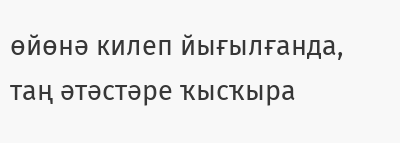өйөнә килеп йығылғанда, таң әтәстәре ҡысҡыра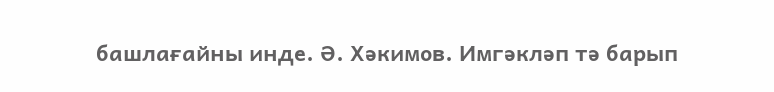башлағайны инде. Ә. Хәкимов. Имгәкләп тә барып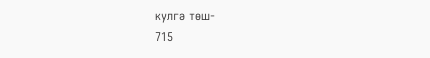кулгә төш-
715